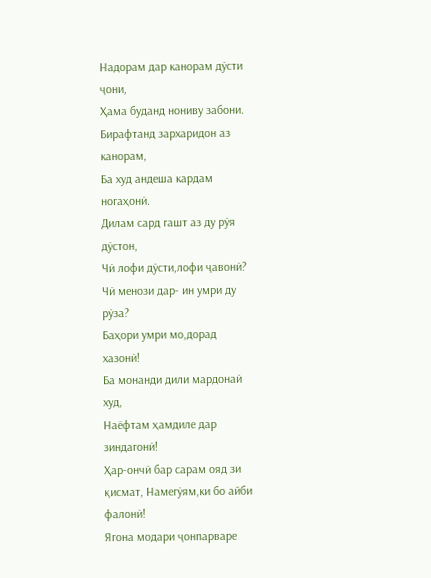Надорам дар канорам дӯсти
ҷони,
Ҳама буданд нониву забони.
Бирафтанд зархаридон аз
канорам,
Ба худ андеша кардам
ногаҳонӣ.
Дилам сард гашт аз ду рӯя
дӯстон,
Чӣ лофи дӯсти,лофи ҷавонӣ?
Чӣ менози дар- ин умри ду
рӯза?
Баҳори умри мо,дорад
хазонӣ!
Ба монанди дили мардонаӣ
худ,
Наёфтам ҳамдиле дар
зиндагонӣ!
Ҳар-ончӣ бар сарам ояд зи
қисмат, Намегӯям,ки бо айби
фалонӣ!
Ягона модари ҷонпарваре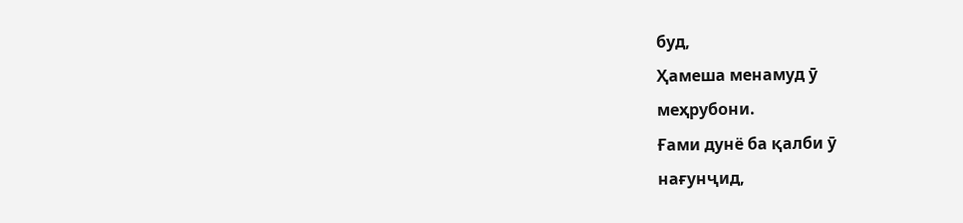буд,
Ҳамеша менамуд ӯ
меҳрубони.
Ғами дунё ба қалби ӯ
нағунҷид,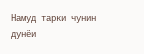Намуд тарки чунин дунёи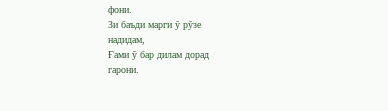фони.
Зи баъди марги ӯ рӯзе
надидам,
Ғами ӯ бар дилам дорад
гарони.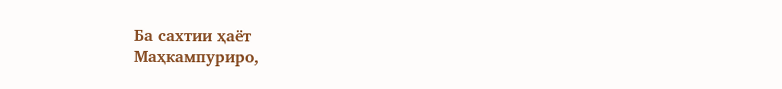Ба сахтии ҳаёт
Маҳкампуриро,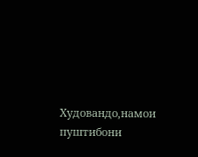Худовандо,намои пуштибони